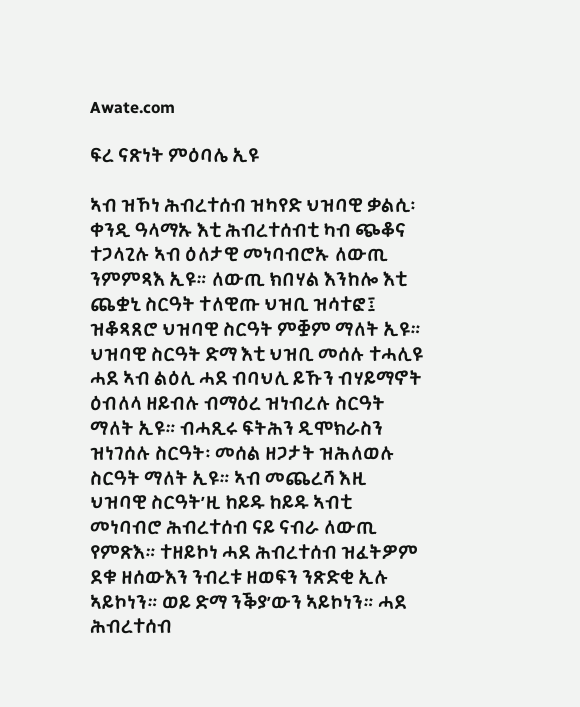Awate.com

ፍረ ናጽነት ምዕባሌ ኢዩ

ኣብ ዝኾነ ሕብረተሰብ ዝካየድ ህዝባዊ ቃልሲ፡ ቀንዲ ዓላማኡ እቲ ሕብረተሰብቲ ካብ ጭቆና ተጋላጊሉ ኣብ ዕለታዊ መነባብሮኡ ለውጢ ንምምጻእ ኢዩ። ለውጢ ክበሃል እንከሎ እቲ ጨቋኒ ስርዓት ተለዊጡ ህዝቢ ዝሳተፎ፤ ዝቆጻጸሮ ህዝባዊ ስርዓት ምቛም ማለት ኢዩ። ህዝባዊ ስርዓት ድማ እቲ ህዝቢ መሰሉ ተሓሊዩ ሓደ ኣብ ልዕሊ ሓደ ብባህሊ ይኹን ብሃይማኖት ዕብለላ ዘይብሉ ብማዕረ ዝነብረሉ ስርዓት ማለት ኢዩ። ብሓጺሩ ፍትሕን ዲሞክራስን ዝነገሰሉ ስርዓት፡ መሰል ዘጋታት ዝሕለወሉ ስርዓት ማለት ኢዩ። ኣብ መጨረሻ እዚ ህዝባዊ ስርዓት’ዚ ከይዱ ከይዱ ኣብቲ መነባብሮ ሕብረተሰብ ናይ ናብራ ለውጢ የምጽእ። ተዘይኮነ ሓደ ሕብረተሰብ ዝፈትዎም ደቁ ዘሰውእን ንብረቱ ዘወፍን ንጽድቂ ኢሉ ኣይኮነን። ወይ ድማ ንቕያ’ውን ኣይኮነን። ሓደ ሕብረተሰብ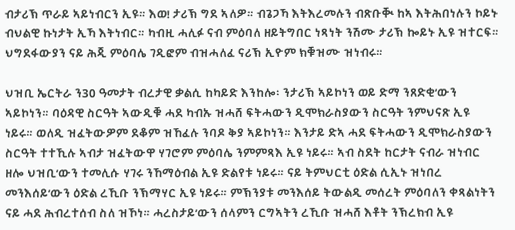ብታሪኽ ጥራይ ኣይነብርን ኢዩ። እወ! ታሪኽ ግደ ኣለዎ። ብጌጋኻ እትእረመሉን ብጽቡቚ ከኣ እትሕበነሉን ኮይኑ ብህልዊ ኩነታት ኢኻ እትነብር። ካብዚ ሓሊፉ ናብ ምዕባለ ዘይትግበር ነጻነት ንሽሙ ታሪኽ ኰይኑ ኢዩ ዝተርፍ። ህግደፋውያን ናይ ሕጂ ምዕባሌ ገዲፎም ብዝሓለፈ ናሪኽ ኢዮም ክቑዝሙ ዝነብሩ።

ህዝቢ ኤርትራ ን30 ዓመታት ብረታዊ ቃልሲ ከካይድ እንከሎ፡ ንታሪኽ ኣይኮነን ወይ ድማ ንጸድቂ’ውን ኣይኮነን። ባዕዳዊ ስርዓት ኣውዲቑ ሓደ ካብኡ ዝሓሸ ፍትሓውን ዲሞክራስያውን ስርዓት ንምህናጽ ኢዩ ነይሩ። ወለዲ ዝፈትውዎም ደቆም ዝኸፈሉ ንባዶ ቅያ ኣይኮነን። እንታይ ድኣ ሓደ ፍትሓውን ዲሞክራስያውን ስርዓት ተተኺሉ ኣብታ ዝፈትውዋ ሃገሮም ምዕባሌ ንምምጻእ ኢዩ ነይሩ። ኣብ ስደት ከርታት ናብራ ዝነብር ዘሎ ህዝቢ’ውን ተመሊሱ ሃገሩ ንኸማዕብል ኢዩ ድልየቱ ነይሩ። ናይ ትምህርቲ ዕድል ሲኢኑ ዝነበረ መንእሰይ’ውን ዕድል ረኺቡ ንኽማሃር ኢዩ ነይሩ። ምኽንያቱ መንእሰይ ትውልዲ መሰረት ምዕባለን ቀጻልነትን ናይ ሓደ ሕብረተሰብ ስለ ዝኾነ። ሓረስታይ’ውን ሰላምን ርግኣትን ረኺቡ ዝሓሸ እቶት ንኽረክብ ኢዩ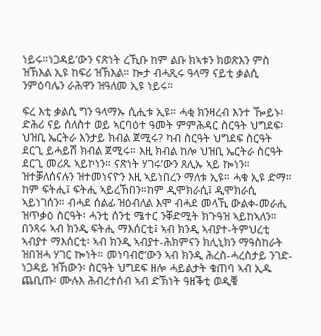ነይሩ።ነጋዳይ’ውን ናጽነት ረኺቡ ከም ልቡ ክኣቱን ክወጽእን ምስ ዝኽእል ኢዩ ከፍሪ ዝኽእል። ኰታ ብሓጺሩ ዓላማ ናይቲ ቃልሲ ንምዕባሌን ራሕዋን ዝዓለመ ኢዩ ነይሩ።

ፍረ እቲ ቃልሲ ግን ዓላማኡ ሲሒቱ ኢዩ። ሓቂ ክንዛረብ እንተ ዀይኑ፡ ድሕሪ ናይ ሰለስተ ወይ ኣርባዕተ ዓመት ምምሕዳር ስርዓት ህግደፍ፡ ህዝቢ ኤርትራ እንታይ ክብል ጀሚሩ? ካብ ስርዓት ህግደፍ ስርዓት ደርጊ ይሓይሽ ክብል ጀሚሩ። እዚ ክብል ከሎ ህዝቢ ኤርትራ ስርዓት ደርጊ መሪጹ ኣይኮነን። ናጽነት ሃገሩ’ውን ጸሊኡ ኣይ ኰነን። ዝተቓለሰናሉን ዝተመነናዮን እዚ ኣይነበረን ማለቱ ኢዩ። ሓቁ ኢዩ ድማ። ከም ፍትሒ፤ ፍትሒ ኣይረኸበን።ከም ዲሞክራሲ፤ ዲሞክራሲ ኣይነገሰን። ብሓደ ሰልፊ ዝዕብለል እሞ ብሓደ መላኺ ውልቀ-መራሒ ዝጥቃዕ ስርዓት፡ ሓንቲ ሰንቲ ሜተር ንቐድሚት ክጉዓዝ ኣይከኣለን። በንጻሩ ኣብ ክንዲ ፍትሒ ማእሰርቲ፤ ኣብ ክንዲ ኣብያተ-ትምህረቲ ኣብያተ ማእሰርቲ፡ ኣብ ክንዲ ኣብያተ-ሕክምናን ክሊኒክን ማዓስከራት ዝበዝሓ ሃገር ኰነት። መነባብሮ’ውን ኣብ ክንዲ ሕረስ-ሓረስታይ ንገድ-ነጋዳይ ዝኸውን፡ ስርዓት ህግደፍ ዘሎ ሓይልታት ቁጠባ ኣብ ኢዱ ጨቢጡ፡ ሙሉእ ሕብረተሰብ ኣብ ድኽነት ዓዘቕቲ ወዲቑ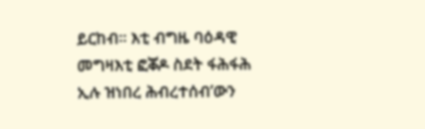ይርከብ። እቲ ብግዜ ባዕዳዊ መግዛእቲ ፎቖዶ ስደት ፋሕፋሕ ኢሉ ዝነበረ ሕብረተሰብ’ውን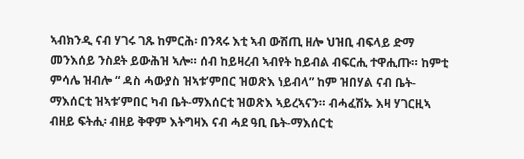ኣብክንዲ ናብ ሃገሩ ገጹ ከምርሕ፡ በንጻሩ እቲ ኣብ ውሽጢ ዘሎ ህዝቢ ብፍላይ ድማ መንእሰይ ንስደት ይውሕዝ ኣሎ። ሰብ ከይዛረብ ኣብየት ከይብል ብፍርሒ ተዋሒጡ። ከምቲ ምሳሌ ዝብሎ “ ዳስ ሓውያስ ዝኣቱ’ምበር ዝወጽእ ነይብላ” ከም ዝበሃል ናብ ቤት-ማእሰርቲ ዝኣቱ’ምበር ካብ ቤት-ማእሰርቲ ዝወጽእ ኣይረኣናን። ብሓፈሽኡ እዛ ሃገርዚኣ ብዘይ ፍትሒ፡ ብዘይ ቅዋም እትግዛእ ናብ ሓደ ዓቢ ቤት-ማእሰርቲ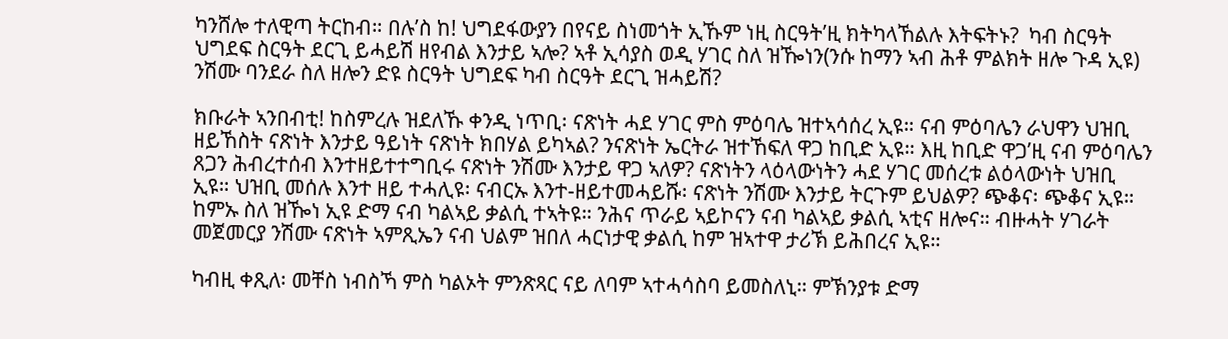ካንሸሎ ተለዊጣ ትርከብ። በሉ’ስ ከ! ህግደፋውያን በየናይ ስነመጎት ኢኹም ነዚ ስርዓት’ዚ ክትካላኸልሉ እትፍትኑ?  ካብ ስርዓት ህግደፍ ስርዓት ደርጊ ይሓይሽ ዘየብል እንታይ ኣሎ? ኣቶ ኢሳያስ ወዲ ሃገር ስለ ዝዀነን(ንሱ ከማን ኣብ ሕቶ ምልክት ዘሎ ጉዳ ኢዩ) ንሽሙ ባንደራ ስለ ዘሎን ድዩ ስርዓት ህግደፍ ካብ ስርዓት ደርጊ ዝሓይሽ?

ክቡራት ኣንበብቲ! ከስምረሉ ዝደለኹ ቀንዲ ነጥቢ፡ ናጽነት ሓደ ሃገር ምስ ምዕባሌ ዝተኣሳሰረ ኢዩ። ናብ ምዕባሌን ራህዋን ህዝቢ ዘይኸስት ናጽነት እንታይ ዓይነት ናጽነት ክበሃል ይካኣል? ንናጽነት ኤርትራ ዝተኸፍለ ዋጋ ከቢድ ኢዩ። እዚ ከቢድ ዋጋ’ዚ ናብ ምዕባሌን ጸጋን ሕብረተሰብ እንተዘይተተግቢሩ ናጽነት ንሽሙ እንታይ ዋጋ ኣለዎ? ናጽነትን ላዕላውነትን ሓደ ሃገር መሰረቱ ልዕላውነት ህዝቢ ኢዩ። ህዝቢ መሰሉ እንተ ዘይ ተሓሊዩ፡ ናብርኡ እንተ-ዘይተመሓይሹ፡ ናጽነት ንሽሙ እንታይ ትርጉም ይህልዎ? ጭቆና፡ ጭቆና ኢዩ። ከምኡ ስለ ዝዀነ ኢዩ ድማ ናብ ካልኣይ ቃልሲ ተኣትዩ። ንሕና ጥራይ ኣይኮናን ናብ ካልኣይ ቃልሲ ኣቲና ዘሎና። ብዙሓት ሃገራት መጀመርያ ንሽሙ ናጽነት ኣምጺኤን ናብ ህልም ዝበለ ሓርነታዊ ቃልሲ ከም ዝኣተዋ ታሪኽ ይሕበረና ኢዩ።

ካብዚ ቀጺለ፡ መቸስ ነብስኻ ምስ ካልኦት ምንጽጻር ናይ ለባም ኣተሓሳስባ ይመስለኒ። ምኽንያቱ ድማ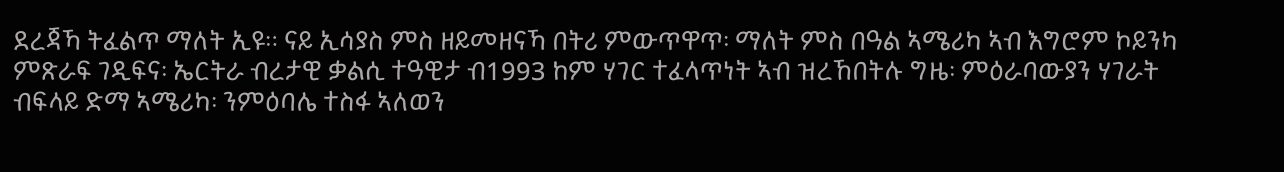ደረጃኻ ትፈልጥ ማለት ኢዩ። ናይ ኢሳያስ ምስ ዘይመዘናኻ በትሪ ምውጥዋጥ፡ ማለት ምስ በዓል ኣሜሪካ ኣብ እግሮም ኮይንካ ምጽራፍ ገዲፍና፡ ኤርትራ ብረታዊ ቃልሲ ተዓዊታ ብ1993 ከም ሃገር ተፈላጥነት ኣብ ዝረኸበትሉ ግዜ፡ ምዕራባውያን ሃገራት ብፍላይ ድማ ኣሜሪካ፡ ንምዕባሌ ተስፋ ኣለወን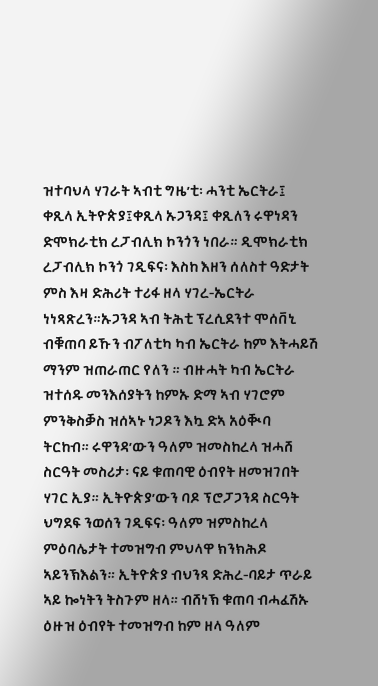ዝተባህላ ሃገራት ኣብቲ ግዜ’ቲ፡ ሓንቲ ኤርትራ፤ ቀጺላ ኢትዮጵያ፤ቀጺላ ኡጋንዳ፤ ቀጺለን ሩዋነዳን ድሞክራቲክ ረፓብሊክ ኮንጎን ነበራ። ዲሞክራቲክ ረፓብሊክ ኮንጎ ገዲፍና፡ እስከ እዘን ሰለስተ ዓድታት ምስ እዛ ድሕሪት ተሪፋ ዘላ ሃገረ-ኤርትራ ነነጻጽረን።ኡጋንዳ ኣብ ትሕቲ ፕረሲደንተ ሞሰቨኒ ብቑጠባ ይኹን ብፖለቲካ ካብ ኤርትራ ከም እትሓይሽ ማንም ዝጠራጠር የለን ። ብዙሓት ካብ ኤርትራ ዝተሰዱ መንእሰያትን ከምኡ ድማ ኣብ ሃገሮም ምንቅስቓስ ዝሰኣኑ ነጋዶን እኳ ድኣ አዕቚባ ትርከብ። ሩዋንዳ’ውን ዓለም ዝመስከረላ ዝሓሸ ስርዓት መስሪታ፡ ናይ ቁጠባዊ ዕብየት ዘመዝገበት ሃገር ኢያ። ኢትዮጵያ’ውን ባዶ ፕሮፓጋንዳ ስርዓት ህግደፍ ንወሰን ገዲፍና፡ ዓለም ዝምስከረላ ምዕባሌታት ተመዝግብ ምህላዋ ክንክሕዶ ኣይንኽእልን። ኢትዮጵያ ብህንጻ ድሕረ-ባይታ ጥራይ ኣይ ኰነትን ትስጉም ዘላ። ብሸነኽ ቁጠባ ብሓፈሽኡ ዕዙዝ ዕብየት ተመዝግብ ከም ዘላ ዓለም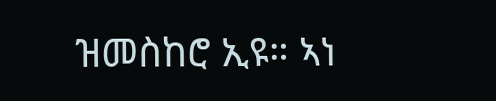ዝመስከሮ ኢዩ። ኣነ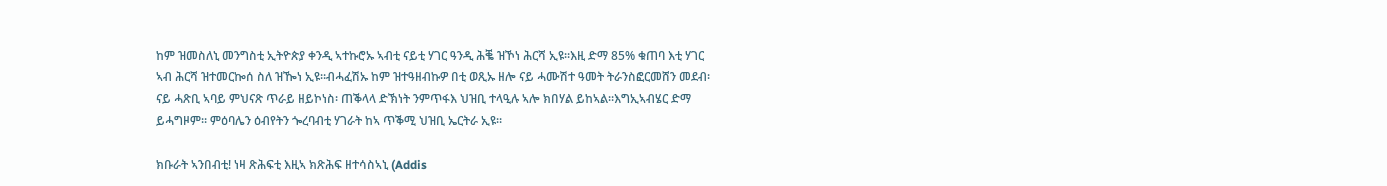ከም ዝመስለኒ መንግስቲ ኢትዮጵያ ቀንዲ ኣተኩሮኡ ኣብቲ ናይቲ ሃገር ዓንዲ ሕቘ ዝኾነ ሕርሻ ኢዩ።እዚ ድማ 85% ቁጠባ እቲ ሃገር ኣብ ሕርሻ ዝተመርኰሰ ስለ ዝዀነ ኢዩ።ብሓፈሽኡ ከም ዝተዓዘብኩዎ በቲ ወጺኡ ዘሎ ናይ ሓሙሽተ ዓመት ትራንስፎርመሸን መደብ፡ ናይ ሓጽቢ ኣባይ ምህናጽ ጥራይ ዘይኮነስ፡ ጠቕላላ ድኽነት ንምጥፋእ ህዝቢ ተላዒሉ ኣሎ ክበሃል ይከኣል።እግኢኣብሄር ድማ ይሓግዞም። ምዕባሌን ዕብየትን ጐረባብቲ ሃገራት ከኣ ጥቕሚ ህዝቢ ኤርትራ ኢዩ።

ክቡራት ኣንበብቲ! ነዛ ጽሕፍቲ እዚኣ ክጽሕፍ ዘተሳስኣኒ (Addis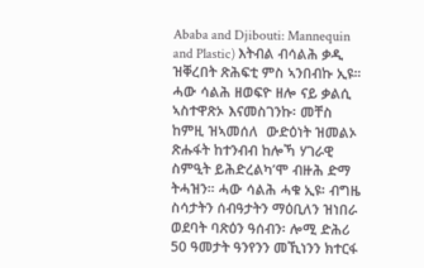Ababa and Djibouti: Mannequin and Plastic) እትብል ብሳልሕ ቃዲ ዝቐረበት ጽሕፍቲ ምስ ኣንበብኩ ኢዩ። ሓው ሳልሕ ዘወፍዮ ዘሎ ናይ ቃልሲ ኣስተዋጽኦ እናመስገንኩ፡ መቸስ ከምዚ ዝኣመሰለ  ውድዕነት ዝመልኦ ጽሑፋት ከተንብብ ከሎኻ ሃገራዊ ስምዒት ይሕድረልካ’ሞ ብዙሕ ድማ ትሓዝን። ሓው ሳልሕ ሓቁ ኢዩ፡ ብግዜ ስሳታትን ሰብዓታትን ማዕቢለን ዝነበራ ወደባት ባጽዕን ዓሰብን፡ ሎሚ ድሕሪ 50 ዓመታት ዓንየንን መኺነንን ክተርፋ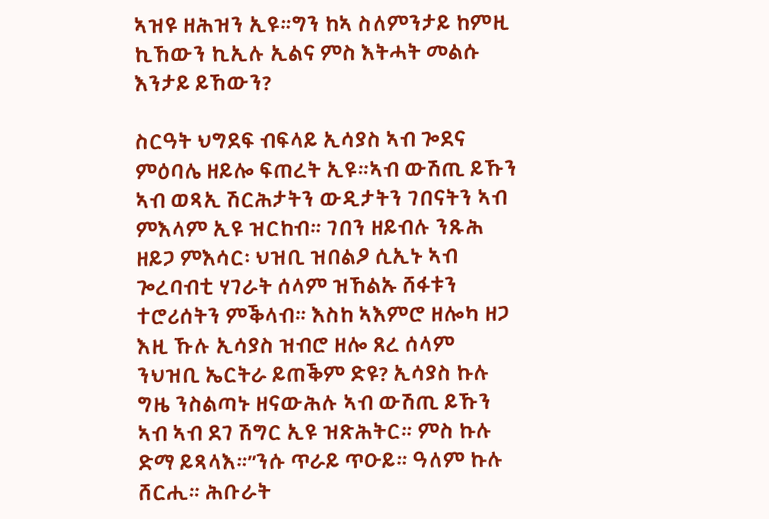ኣዝዩ ዘሕዝን ኢዩ።ግን ከኣ ስለምንታይ ከምዚ ኪኸውን ኪኢሉ ኢልና ምስ እትሓት መልሱ እንታይ ይኸውን?

ስርዓት ህግደፍ ብፍላይ ኢሳያስ ኣብ ጐደና ምዕባሌ ዘይሎ ፍጠረት ኢዩ።ኣብ ውሽጢ ይኹን ኣብ ወጻኢ ሽርሕታትን ውዲታትን ገበናትን ኣብ ምእላም ኢዩ ዝርከብ። ገበን ዘይብሉ ንጹሕ ዘይጋ ምእሳር፡ ህዝቢ ዝበልዖ ሲኢኑ ኣብ ጐረባብቲ ሃገራት ሰላም ዝኸልኡ ሸፋቱን ተሮሪሰትን ምቕላብ። እስከ ኣእምሮ ዘሎካ ዘጋ እዚ ኹሉ ኢሳያስ ዝብሮ ዘሎ ጸረ ሰላም ንህዝቢ ኤርትራ ይጠቕም ድዩ? ኢሳያስ ኩሉ ግዜ ንስልጣኑ ዘናውሕሉ ኣብ ውሽጢ ይኹን ኣብ ኣብ ደገ ሽግር ኢዩ ዝጽሕትር። ምስ ኩሉ ድማ ይጻላእ።”ንሱ ጥራይ ጥዑይ። ዓለም ኩሉ ሸርሒ። ሕቡራት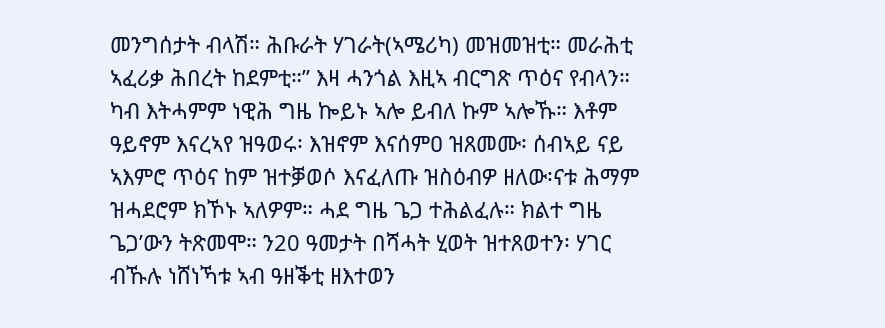መንግሰታት ብላሽ። ሕቡራት ሃገራት(ኣሜሪካ) መዝመዝቲ። መራሕቲ ኣፈሪቃ ሕበረት ከደምቲ።” እዛ ሓንጎል እዚኣ ብርግጽ ጥዕና የብላን። ካብ እትሓምም ነዊሕ ግዜ ኰይኑ ኣሎ ይብለ ኩም ኣሎኹ። እቶም ዓይኖም እናረኣየ ዝዓወሩ፡ እዝኖም እናሰምዐ ዝጸመሙ፡ ሰብኣይ ናይ ኣእምሮ ጥዕና ከም ዝተቓወሶ እናፈለጡ ዝስዕብዎ ዘለው፡ናቱ ሕማም ዝሓደሮም ክኾኑ ኣለዎም። ሓደ ግዜ ጌጋ ተሕልፈሉ። ክልተ ግዜ ጌጋ’ውን ትጽመሞ። ን20 ዓመታት በሻሓት ሂወት ዝተጸወተን፡ ሃገር ብኹሉ ነሸነኻቱ ኣብ ዓዘቕቲ ዘእተወን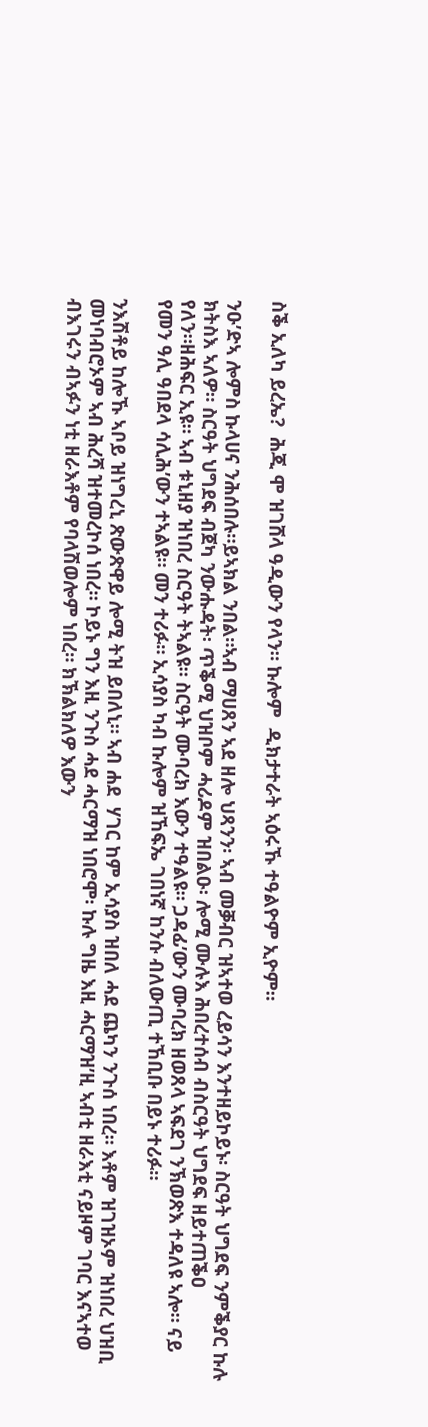ስቕ ኢለካ ይረኤ?  ሕጂ ሞ ዝገሸላ ዓዲውን የላን። ኩሎም  ዲክታተራት ኣዕሩኹ ተዓልዮም ኢዮም።

ንዑ’ድኣ ሎምስ ኩላሀና ንሕሰበሉ።ይኣክል ንበል።ኣብ ማሀጸን ኣደ ዘሎ ህጻንን፡ ኣብ መቓብር ዝኣተወ ረይሳን እንተዘይኮይኑ፡ ስርዓት ህግደፍ ንምቕያር ኩሉ ክትስእ ኣለዎ። ስርዓት ህግደፍ ብጀካ ንውሑዳት፡ ጥቕሚ ህዝቦም ሓሪዶም ዝበልዑ፡ ሎሚ ሙሉእ ሕበረተሰብ ብስርዓት ህግደፍ ዘይተጠቕዐ የለን።ዘሕፍር ኢዩ። ኣብ ቱኒዘያ ዝነበረ ስርዓት ትኣልዩ። ስርዓት ሙባረክ እውን ተዓልዩ። ጋዳፊ’ውን ሙባረክ ዘወጸላ ኣፍደገ ንኽወጽእ ተዳለዩ ኣሎ። ናይ የመን ዓሊ ዓበደላ ሳሊሕ’ውን ተኣልዩ። መን ተሪፉ። ኢሳያስ ካብ ኩሎም ዝኸፍኤ ገበነኛ ከንሱ ብለውጢ ተኸቢቡ በይኑ ተሪፉ።

ንእሽቶይ ከሎኹ ኣቦይ ዝነግረኒ ጽውጽዋይ ሎሚ ትዝ ይበለኒ። ኣብ ሐደ  ሃገር ከም ኢሳያስ ዝበለ ሓደ ጨካን ንጉሰ ነበረ። እቶም ዝገዝኦም ዝነበረ ህዝቢ መነባብሮኦም ኣብ ሕረሻ ዝተመረኮሰ ነበረ። ኮይኑ ግን እዚ ንጉስ ሓደ ሓርማዝ ነበሮሞ፡ ኩሉ ግዜ እዚ ሓርማዝ’ዚ ኣብቲ ዘራእቲ ናይዞም ገባር እናኣተወ ብእገሩን ብኣፉን ነቲ ዘራእቶም የባላሽወሎም ነበረ። ክኽልክለዎ እውን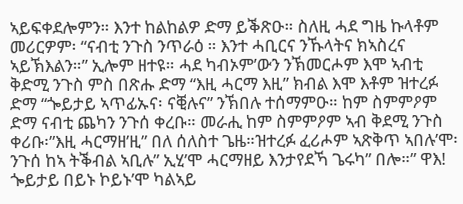ኣይፍቀደሎምን። እንተ ከልከልዎ ድማ ይቕጽዑ። ስለዚ ሓደ ግዜ ኩላቶም መሪርዎም፡ “ናብቲ ንጉስ ንጥራዕ ። እንተ ሓቢርና ንኹላትና ክኣስረና ኣይኽእልን።” ኢሎም ዘተዩ። ሓደ ካብኦም’ውን ንኽመርሖም እሞ ኣብቲ ቅድሚ ንጉስ ምስ በጽሑ ድማ “እዚ ሓርማ እዚ” ክብል እሞ እቶም ዝተረፉ ድማ “ጐይታይ ኣጥፊኡና፡ ናቒሉና” ንኽበሉ ተሰማምዑ። ከም ስምምዖም ድማ ናብቲ ጨካን ንጉሰ ቀረቡ። መራሒ ከም ስምምዖም ኣብ ቅደሚ ንጉስ ቀሪቡ፡”እዚ ሓርማዘ’ዚ” በለ ሰለስተ ጌዜ።ዝተረፉ ፈሪሖም ኣጽቅጥ ኣበሉ’ሞ፡ ንጉሰ ከኣ ትቕብል ኣቢሉ” ኢሂ’ሞ ሓርማዘይ እንታየደኻ ጌሩካ” በሎ።” ዋእ! ጐይታይ በይኑ ኮይኑ’ሞ ካልኣይ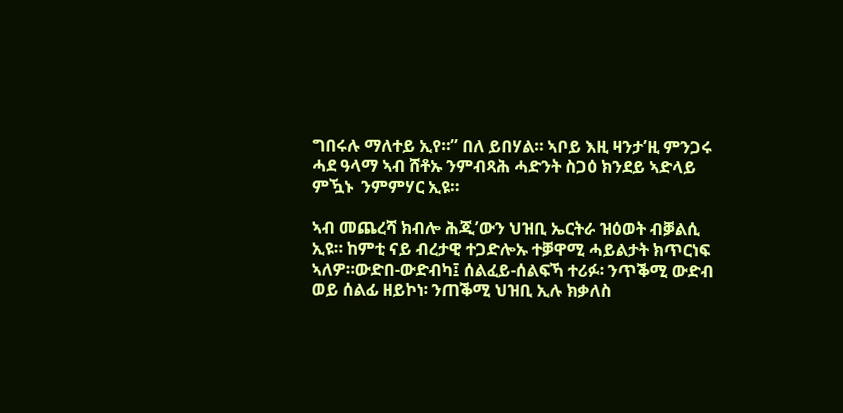ግበሩሉ ማለተይ ኢየ።” በለ ይበሃል። ኣቦይ እዚ ዛንታ’ዚ ምንጋሩ ሓደ ዓላማ ኣብ ሸቶኡ ንምብጻሕ ሓድንት ስጋዕ ክንደይ ኣድላይ ምዃኑ  ንምምሃር ኢዩ።

ኣብ መጨረሻ ክብሎ ሕጂ’ውን ህዝቢ ኤርትራ ዝዕወት ብቓልሲ  ኢዩ። ከምቲ ናይ ብረታዊ ተጋድሎኡ ተቓዋሚ ሓይልታት ክጥርነፍ ኣለዎ።ውድበ-ውድብካ፤ ሰልፈይ-ሰልፍኻ ተሪፉ፡ ንጥቕሚ ውድብ ወይ ሰልፊ ዘይኮነ፡ ንጠቕሚ ህዝቢ ኢሉ ክቃለስ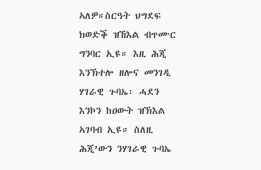ኣለዎ።ስርዓት ህግደፍ ክወድቕ ዝኸእል ብጥሙር ግንባር ኢዩ። እዚ ሕጂ እንኽተሎ ዘሎና መንገዲ ሃገራዊ ጉባኤ፡ ሓደን እንኮን ከዐውት ዝኽእል ኣገባብ ኢዩ። ስለዚ ሕጂ’ውን ንሃገራዊ ጉባኤ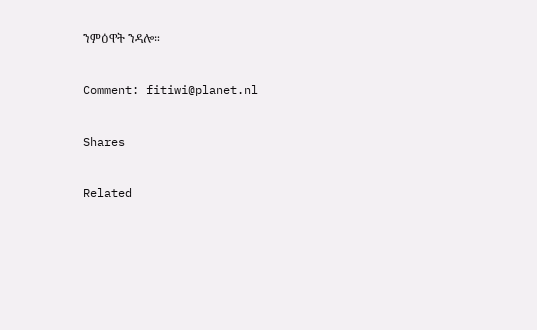ንምዕዋት ንዳሎ።

Comment: fitiwi@planet.nl

Shares

Related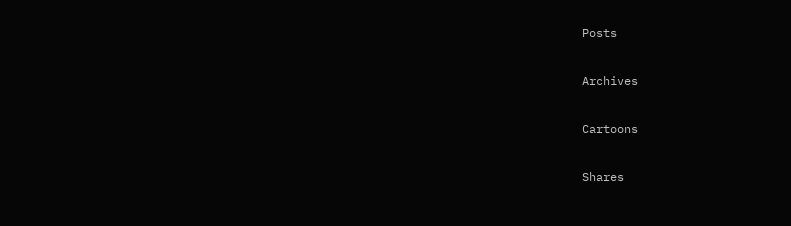Posts

Archives

Cartoons

Shares